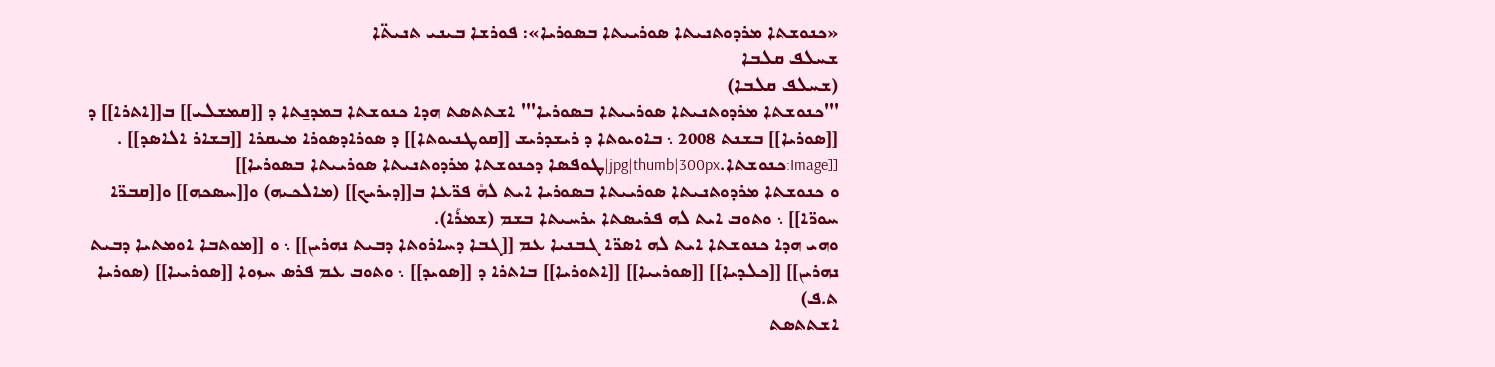«ܟܢܘܫܬܐ ܡܪܕܘܬܢܝܬܐ ܣܘܪܝܝܬܐ ܒܣܘܪܝܐ»: ܦܘܪܫܐ ܒܝܢܝ ܬܢܝܬ̈ܐ
ܫܚܠܦ ܩܠܒܐ
(ܫܚܠܦ ܩܠܒܐ)
'''ܟܢܘܫܬܐ ܡܪܕܘܬܢܝܬܐ ܣܘܪܝܝܬܐ ܒܣܘܪܝܐ''' ܐܫܬܬܣܬ ܗܕܐ ܟܢܘܫܬܐ ܒܡܕܢ̱ܬܐ ܕ [[ܩܡܫܠܝ]] ܒ[[ܐܬܪܐ]] ܕ [[ܣܘܪܝܐ]] ܒܫܢܬ 2008 ܆ ܒܐܘܝܘܬܐ ܕ ܪܝܫܕܪܝܫ [[ܩܘܛܢܝܘܬܐ]] ܕ ܣܘܪܐܕܣܘܪܐ ܡܝܩܪܐ [[ܒܫܐܪ ܐܠܐܣܕ]] .
[[Image:ܟܢܘܫܬܐ.jpg|thumb|300px|ܛܘܦܣܐ ܕܟܢܘܫܬܐ ܡܪܕܘܬܢܝܬܐ ܣܘܪܝܝܬܐ ܒܣܘܪܝܐ]]
ܘ ܟܢܘܫܬܐ ܡܪܕܘܬܢܝܬܐ ܣܘܪܝܝܬܐ ܒܣܘܪܝܐ ܐܝܬ ܠܗ̊ ܦܪ̈ܥܐ ܒ[[ܕܝܪܝܟ]] (ܡܐܠܟܝܗ) ܘ[[ܚܣܟܗ]] ܘ[[ܩܒܪ̈ܐ ܚܘܪ̈ܐ]] ܆ ܘܬܘܒ ܐܝܬ ܠܗ ܦܪܝܣܬܐ ܝܪܚܝܬܐ ܒܫܡ (ܫܡܪܰܐ).
ܘܗܝ ܗܕܐ ܟܢܘܫܬܐ ܐܝܬ ܠܗ ܐܣܪ̈ܐ ܓܒܢܝܐ ܥܡ [[ܓܒܐ ܕܚܐܪܘܬܐ ܕܒܝܬ ܢܗܪܝܢ]] ܆ ܘ [[ܡܘܬܒܐ ܐܘܡܬܝܐ ܕܒܝܬ ܢܗܪܝܢ]] [[ܟܠܕܝܐ]] [[ܣܘܪܝܝܐ]] [[ܐܬܘܪܝܐ]] ܒܐܬܪܐ ܕ [[ܣܘܝܕ]] ܆ ܘܬܘܒ ܥܡ ܦܪܣ ܚܙܘܐ [[ܣܘܪܝܝܐ]] (ܣܘܪܝܐ ܬ.ܦ)
ܐܫܬܬܣܬ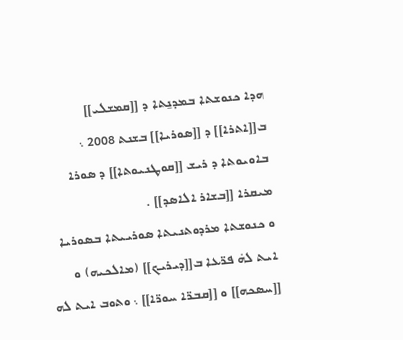ܗܕܐ ܟܢܘܫܬܐ ܒܡܕܢ̱ܬܐ ܕ [[ܩܡܫܠܝ]] ܒ[[ܐܬܪܐ]] ܕ [[ܣܘܪܝܐ]] ܒܫܢܬ 2008 ܆ ܒܐܘܝܘܬܐ ܕ ܪܝܫ [[ܩܘܛܢܝܘܬܐ]] ܕ ܣܘܪܐ ܡܝܩܪܐ [[ܒܫܐܪ ܐܠܐܣܕ]] .
ܘ ܟܢܘܫܬܐ ܡܪܕܘܬܢܝܬܐ ܣܘܪܝܝܬܐ ܒܣܘܪܝܐ ܐܝܬ ܠܗ̊ ܦܪ̈ܥܐ ܒ[[ܕܝܪܝܟ]] (ܡܐܠܟܝܗ) ܘ [[ܚܣܟܗ]] ܘ [[ܩܒܪ̈ܐ ܚܘܪ̈ܐ]] ܆ ܘܬܘܒ ܐܝܬ ܠܗ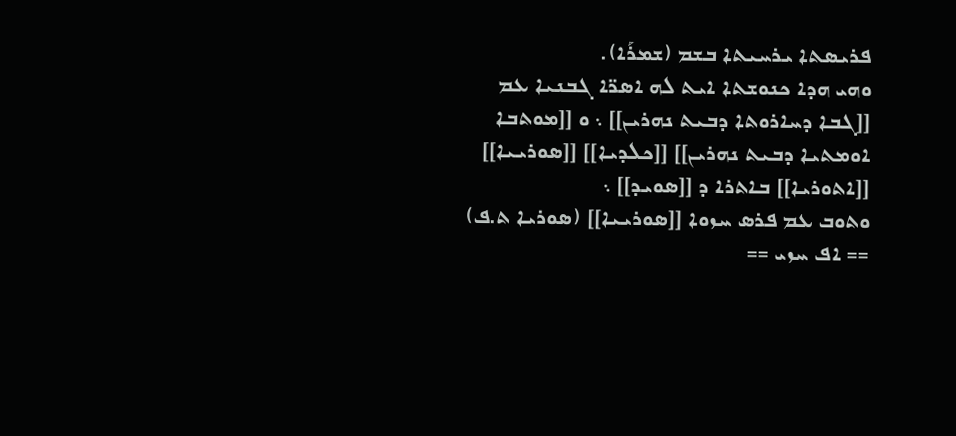ܦܪܝܣܬܐ ܝܪܚܝܬܐ ܒܫܡ (ܫܡܪܰܐ).
ܘܗܝ ܗܕܐ ܟܢܘܫܬܐ ܐܝܬ ܠܗ ܐܣܪ̈ܐ ܓܒܢܝܐ ܥܡ [[ܓܒܐ ܕܚܐܪܘܬܐ ܕܒܝܬ ܢܗܪܝܢ]] ܆ ܘ [[ܡܘܬܒܐ ܐܘܡܬܝܐ ܕܒܝܬ ܢܗܪܝܢ]] [[ܟܠܕܝܐ]] [[ܣܘܪܝܝܐ]] [[ܐܬܘܪܝܐ]] ܒܐܬܪܐ ܕ [[ܣܘܝܕ]] ܆
ܘܬܘܒ ܥܡ ܦܪܣ ܚܙܘܐ [[ܣܘܪܝܝܐ]] (ܣܘܪܝܐ ܬ.ܦ)
== ܐܦ ܚܙܝ ==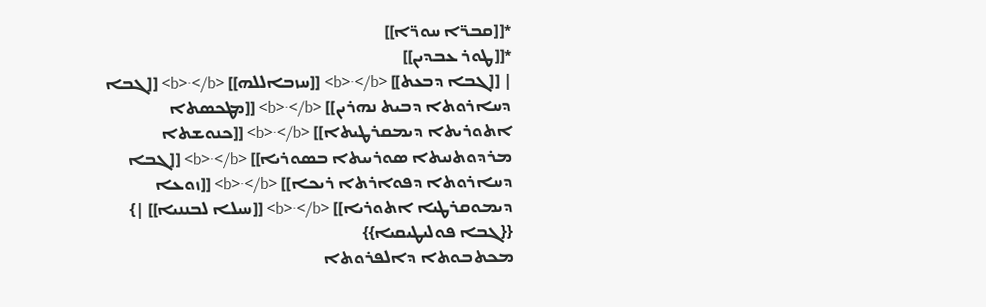*[[ܩܒܪ̈ܐ ܚܘܪ̈ܐ]]
*[[ܛܘܪ ܥܒܕܝܢ]]
| [[ܓܒܐ ܕܒܥܬ]] <b>·</b> [[ܚܙܒܐܠܠܗ]] <b>·</b> [[ܓܒܐ ܕܚܐܪܘܬܐ ܕܒܝܬ ܢܗܪܝܢ]] <b>·</b> [[ܡܛܟܣܬܐ ܐܬܘܪܝܬܐ ܕܝܡܩܪܛܝܬܐ]] <b>·</b> [[ܟܢܘܫܬܐ ܡܪܕܘܬܢܝܬܐ ܣܘܪܝܝܬܐ ܒܣܘܪܝܐ]] <b>·</b> [[ܓܒܐ ܕܚܐܪܘܬܐ ܕܦܘܐܪܬܐ ܪܝܟܐ]] <b>·</b> [[ܙܘܥܐ ܕܝܡܘܩܪܛܝܐ ܐܬܘܪܝܐ]] <b>·</b> [[ܚܝܠܐ ܠܒܢܢܝܐ]] |}
{{ܓܒܐ ܦܘܠܝܛܝܩܝܐ}}
ܡܟܬܒܘܬܐ ܕܐܠܦܪܘܬܐ